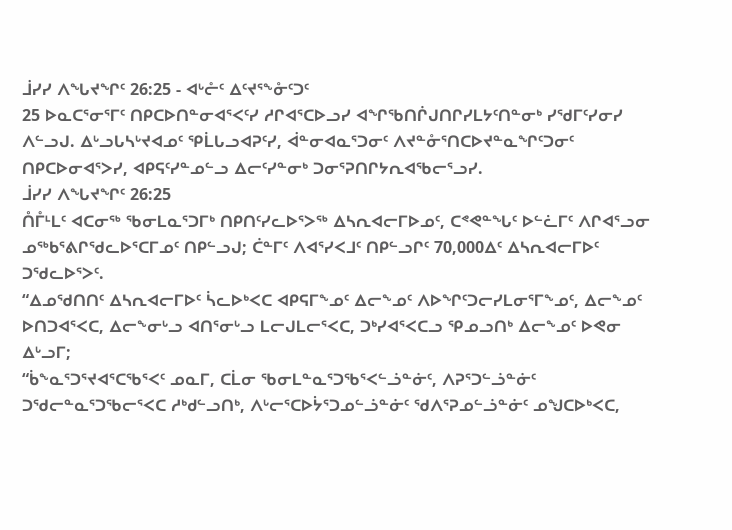ᒨᓯᓯ ᐱᖓᔪᖏᑦ 26:25 - ᐊᒡᓔᑦ ᐃᑦᔪᕐᖕᓁᑦᑐᑦ
25 ᐅᓇᑕᕐᓂᕐᒥᑦ ᑎᑭᑕᐅᑎᓐᓂᐊᕐᐸᑦᓯ ᓱᒋᐊᕐᑕᐅᓗᓯ ᐊᖏᖃᑎᒌᒍᑎᒋᓯᒪᔭᑦᑎᓐᓂᒃ ᓯᖁᒥᑦᓯᓂᓯ ᐱᓪᓗᒍ. ᐃᒡᓗᒐᓴᒡᔪᐊᓄᑦ ᕿᒫᒐᓗᐊᕈᑦᓯ, ᐋᓐᓂᐊᓇᕐᑐᓂᑦ ᐱᔪᓐᓁᕐᑎᑕᐅᔪᓐᓇᖏᑦᑐᓂᑦ ᑎᑭᑕᐅᓂᐊᕐᐳᓯ, ᐊᑭᕋᑦᓯᓐᓄᓪᓗ ᐃᓕᑦᓯᓐᓂᒃ ᑐᓂᕐᕈᑎᒋᔭᕆᐊᖃᓕᕐᓗᓯ.
ᒨᓯᓯ ᐱᖓᔪᖏᑦ 26:25
ᑍᒤᒻᒪᑦ ᐊᑕᓂᖅ ᖃᓂᒪᓇᕐᑐᒥᒃ ᑎᑭᑎᑦᓯᓚᐅᕐᐳᖅ ᐃᓴᕆᐊᓕᒥᐅᓄᑦ, ᑕᕝᕙᓐᖓᑦ ᐅᓪᓛᒥᑦ ᐱᒋᐊᕐᓗᓂ ᓄᖅᑲᕐᕕᒋᖁᓚᐅᕐᑕᒥᓄᑦ ᑎᑭᓪᓗᒍ; ᑖᓐᒥᑦ ᐱᐊᕐᓯᐸᒧᑦ ᑎᑭᓪᓗᒋᑦ 70,000ᐃᑦ ᐃᓴᕆᐊᓕᒥᐅᑦ ᑐᖁᓚᐅᕐᐳᑦ.
“ᐃᓄᖁᑎᑎᑦ ᐃᓴᕆᐊᓕᒥᐅᑦ ᓵᓚᐅᒃᐸᑕ ᐊᑭᕋᒥᖕᓄᑦ ᐃᓕᖕᓄᑦ ᐱᐅᖏᑦᑐᓕᓯᒪᓂᕐᒥᖕᓄᑦ, ᐃᓕᖕᓄᑦ ᐅᑎᑐᐊᕐᐸᑕ, ᐃᓕᖕᓂᒡᓗ ᐊᑎᕐᓂᒡᓗ ᒪᓕᒍᒪᓕᕐᐸᑕ, ᑐᒃᓯᐊᕐᐸᑕᓗ ᕿᓄᓗᑎᒃ ᐃᓕᖕᓄᑦ ᐅᕙᓂ ᐃᒡᓗᒥ;
“ᑳᖕᓇᕐᑐᕐᔪᐊᕐᑕᖃᕐᐸᑦ ᓄᓇᒥ, ᑕᒫᓂ ᖃᓂᒪᓐᓇᕐᑐᖃᕐᐸᓪᓘᓐᓃᑦ, ᐱᕈᕐᑐᓪᓘᓐᓃᑦ ᑐᖁᓕᓐᓇᕐᑐᖃᓕᕐᐸᑕ ᓱᒃᑯᓪᓗᑎᒃ, ᐱᒡᓕᕐᑕᐅᔮᕐᑐᓄᓪᓘᓐᓃᑦ ᖁᐱᕐᕈᓄᓪᓘᓐᓃᑦ ᓄᖑᑕᐅᒃᐸᑕ,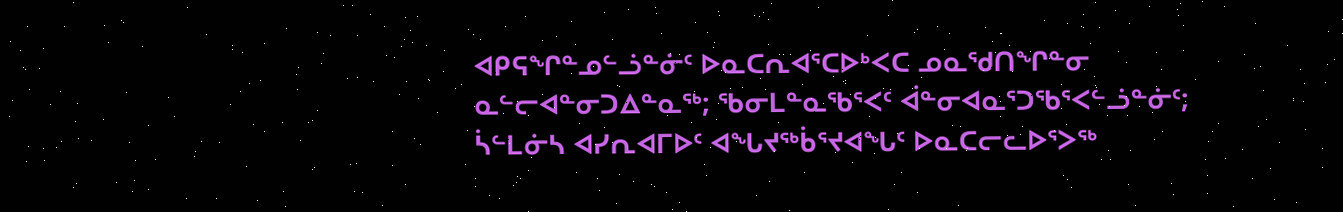ᐊᑭᕋᖏᓐᓄᓪᓘᓐᓃᑦ ᐅᓇᑕᕆᐊᕐᑕᐅᒃᐸᑕ ᓄᓇᖁᑎᖏᓐᓂ ᓇᓪᓕᐊᓐᓂᑐᐃᓐᓇᖅ; ᖃᓂᒪᓐᓇᖃᕐᐸᑦ ᐋᓐᓂᐊᓇᕐᑐᖃᕐᐸᓪᓘᓐᓃᑦ;
ᓵᓪᒪᓃᓴ ᐊᓯᕆᐊᒥᐅᑦ ᐊᖓᔪᖅᑳᕐᔪᐊᖓᑦ ᐅᓇᑕᓕᓚᐅᕐᐳᖅ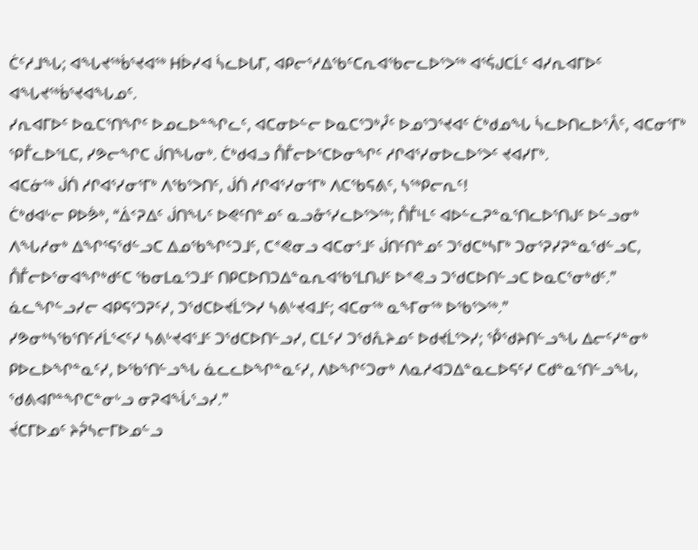ᑖᑦᓱᒧᖓ; ᐊᖓᔪᖅᑳᕐᔪᐊᖅ ᕼᐆᓯᐊ ᓵᓚᐅᒐᒥ, ᐊᑭᓕᕐᓱᐃᖃᑦᑕᕆᐊᖃᓕᓚᐅᕐᐳᖅ ᐊᕐᕌᒍᑕᒫᑦ ᐊᓯᕆᐊᒥᐅᑦ ᐊᖓᔪᖅᑳᕐᔪᐊᖓᓄᑦ.
ᓯᕆᐊᒥᐅᑦ ᐅᓇᑕᕐᑎᖏᑦ ᐅᓄᓚᐅᓐᖏᓚᑦ, ᐊᑕᓂᐅᓪᓕ ᐅᓇᑕᕐᑐᒃᓮᑦ ᐅᓄᕐᑐᕐᔪᐊᑦ ᑖᒃᑯᓄᖓ ᓵᓚᐅᑎᓚᐅᕐᐰᑦ, ᐊᑕᓂᕐᒥᒃ ᕿᒤᓚᐅᕐᒪᑕ, ᓯᕗᓕᖏᑕ ᒎᑎᖓᓂᒃ. ᑖᒃᑯᐊᓗ ᑍᒤᓕᐅᕐᑕᐅᓂᖏᑦ ᓱᒋᐊᕐᓯᓂᐅᓚᐅᕐᐳᑦ ᔪᐊᓯᒥᒃ.
ᐊᑕᓃᖅ ᒎᑏ ᓱᒋᐊᕐᓯᓂᕐᒥᒃ ᐱᖃᕐᐳᑎᑦ, ᒎᑏ ᓱᒋᐊᕐᓯᓂᕐᒥᒃ ᐱᑕᖃᕋᕕᑦ, ᓴᖅᑭᓕᕆᑦ!
ᑖᒃᑯᐊᒡᓕ ᑭᐅᕘᒃ, “ᐄᑉᕈᐃᑦ ᒎᑎᖓᑦ ᐅᕙᑦᑎᓐᓄᑦ ᓇᓗᓁᕐᓯᓚᐅᕐᐳᖅ; ᑍᒤᒻᒪᑦ ᐊᐅᓪᓚᕈᓐᓇᕐᑎᓚᐅᕐᑎᒍᑦ ᐅᓪᓗᓂᒃ ᐱᖓᓱᓂᒃ ᐃᖏᕐᕋᖁᓪᓗᑕ ᐃᓄᖃᖏᑦᑐᒧᑦ, ᑕᕝᕙᓂᓗ ᐊᑕᓂᕐᒧᑦ ᒎᑎᑦᑎᓐᓄᑦ ᑐᖁᑕᒃᓴᒥᒃ ᑐᓂᕐᕈᓯᕈᓐᓇᖁᓪᓗᑕ, ᑍᒤᓕᐅᕐᓂᐊᖏᒃᑯᑦᑕ ᖃᓂᒪᓇᕐᑐᒧᑦ ᑎᑭᑕᐅᑎᑐᐃᓐᓇᕆᐊᖃᕐᒪᑎᒍᑦ ᐅᕝᕙᓗ ᑐᖁᑕᐅᑎᓪᓗᑕ ᐅᓇᑕᕐᓂᒃᑯᑦ.”
ᓈᓚᖏᓪᓗᓯᓕ ᐊᑭᕋᕐᑐᕈᑦᓯ, ᑐᖁᑕᐅᔪᒫᕐᐳᓯ ᓴᕕᒡᔪᐊᒧᑦ; ᐊᑕᓂᖅ ᓇᖕᒥᓂᖅ ᐅᖃᕐᐳᖅ.”
ᓯᕗᓂᒃᓴᖃᕐᑎᑦᓱᒫᕐᐸᑦᓯ ᓴᕕᒡᔪᐊᕐᒧᑦ ᑐᖁᑕᐅᑎᓪᓗᓯ, ᑕᒪᑦᓯ ᑐᖁᕅᔨᓄᑦ ᐅᑯᔪᒫᕐᐳᓯ; ᕾᖁᔨᑎᓪᓗᖓ ᐃᓕᑦᓯᓐᓂᒃ ᑭᐅᓚᐅᖏᓐᓇᑦᓯ, ᐅᖃᕐᑎᓪᓗᖓ ᓈᓚᓚᐅᖏᓐᓇᑦᓯ, ᐱᐅᖏᑦᑐᓂᒃ ᐱᓇᓱᐊᑐᐃᓐᓇᓚᐅᕋᑦᓯ ᑕᑯᓐᓇᕐᑎᓪᓗᖓ, ᖁᕕᐊᒋᓐᖏᑕᓐᓂᒡᓗ ᓂᕈᐊᖔᕐᓗᓯ.”
ᔫᑕᒥᐅᓄᑦ ᔨᕉᓴᓕᒥᐅᓄᓪᓗ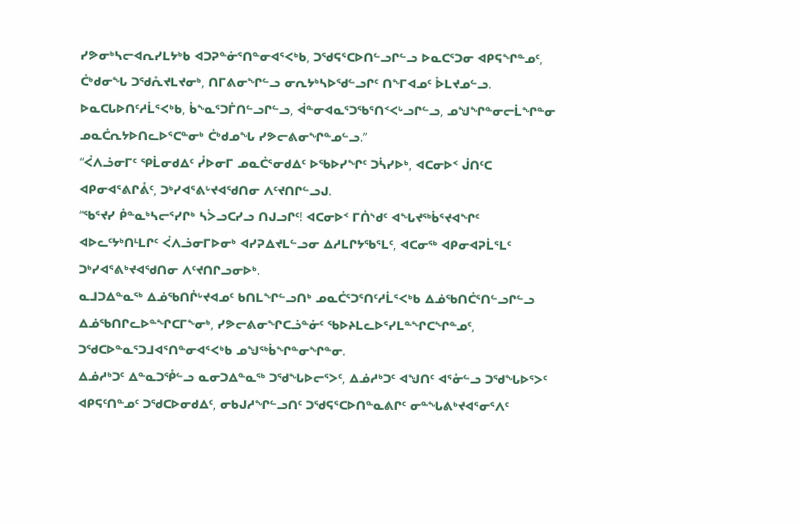ᓯᕗᓂᒃᓴᓕᐊᕆᓯᒪᔭᒃᑲ ᐊᑐᕈᓐᓃᕐᑎᓐᓂᐊᕐᐸᒃᑲ, ᑐᖁᕋᕐᑕᐅᑎᓪᓗᒋᓪᓗ ᐅᓇᑕᕐᑐᓂ ᐊᑭᕋᖏᓐᓄᑦ, ᑖᒃᑯᓂᖓ ᑐᖁᕅᔪᒪᔪᓂᒃ, ᑎᒥᕕᓂᖏᓪᓗ ᓂᕆᔭᒃᓴᐅᖁᓪᓗᒋᑦ ᑎᖕᒥᐊᓄᑦ ᐆᒪᔪᓄᓪᓗ.
ᐅᓇᑕᒐᐅᑎᑦᓱᒫᕐᐸᒃᑲ, ᑳᖕᓇᕐᑐᒦᑎᓪᓗᒋᓪᓗ, ᐋᓐᓂᐊᓇᕐᑐᖃᕐᑎᑉᐸᒡᓗᒋᓪᓗ, ᓄᖑᖏᓐᓂᓕᒫᖏᓐᓂ ᓄᓇᑖᕆᔭᐅᑎᓚᐅᕐᑕᓐᓂᒃ ᑖᒃᑯᓄᖓ ᓯᕗᓕᕕᓂᖏᓐᓄᓪᓗ.”
“ᐹᐱᓘᓂᒥᑦ ᕿᒫᓂᑯᐃᑦ ᓮᐅᓂᒥ ᓄᓇᑖᕐᓂᑯᐃᑦ ᐅᖃᐅᓯᖏᑦ ᑐᓵᓯᐅᒃ, ᐊᑕᓂᐅᑉ ᒎᑎᑦᑕ ᐊᑭᓂᐊᕐᕕᒋᕔᑦ, ᑐᒃᓯᐊᕐᕕᒡᔪᐊᖁᑎᓂ ᐱᑦᔪᑎᒋᓪᓗᒍ.
“ᖃᕐᔪᓯ ᑮᓐᓇᒃᓴᓕᕐᓯᒋᒃ ᓴᐴᓗᑕᓯᓗ ᑎᒍᓗᒋᑦ! ᐊᑕᓂᐅᑉ ᒥᑏᔅᑯᑦ ᐊᖓᔪᖅᑳᕐᔪᐊᖏᑦ ᐊᐅᓚᑦᔭᒃᑎᒻᒪᒋᑦ ᐹᐱᓘᓂᒥᐅᓂᒃ ᐊᓯᕈᐃᔪᒪᓪᓗᓂ ᐃᓱᒪᒋᔭᖃᕐᒪᑦ, ᐊᑕᓂᖅ ᐊᑭᓂᐊᕈᒫᕐᒪᑦ ᑐᒃᓯᐊᕐᕕᒃᔪᐊᖁᑎᓂ ᐱᑦᔪᑎᒋᓗᓂᐅᒃ.
ᓇᒧᑐᐃᓐᓇᖅ ᐃᓅᖃᑎᒌᒡᔪᐊᓄᑦ ᑲᑎᒪᖏᓪᓗᑎᒃ ᓄᓇᑖᕐᑐᕐᑎᑦᓱᒫᕐᐸᒃᑲ ᐃᓅᖃᑎᑖᕐᑎᓪᓗᒋᓪᓗ ᐃᓅᖃᑎᒋᓚᐅᓐᖏᑕᒥᖕᓂᒃ, ᓯᕗᓕᕕᓂᖏᑕᓘᓐᓃᑦ ᖃᐅᔨᒪᓚᐅᕐᓯᒪᓐᖏᑕᖏᓐᓄᑦ, ᑐᖁᑕᐅᓐᓇᕐᑐᒧᐊᕐᑎᓐᓂᐊᕐᐸᒃᑲ ᓄᖑᖅᑳᖏᓐᓂᖏᓐᓂ.
ᐃᓅᓱᒃᑐᑦ ᐃᓐᓇᑐᕾᓪᓗ ᓇᓂᑐᐃᓐᓇᖅ ᑐᖁᖓᐅᓕᕐᐳᑦ, ᐃᓅᓱᒃᑐᑦ ᐊᖑᑎᑦ ᐊᕐᓁᓪᓗ ᑐᖁᖓᐅᕐᐳᑦ ᐊᑭᕋᑦᑎᓐᓄᑦ ᑐᖁᑕᐅᓂᑯᐃᑦ, ᓂᑲᒍᓱᖏᓪᓗᑎᑦ ᑐᖁᕋᕐᑕᐅᑎᓐᓇᕕᒋᑦ ᓂᓐᖓᕕᒃᔪᐊᕐᓂᕐᐱᑦ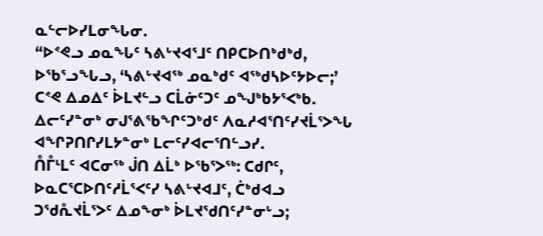ᓇᓪᓕᐅᓯᒪᓂᖓᓂ.
“ᐅᕝᕙᓗ ᓄᓇᖓᑦ ᓴᕕᒡᔪᐊᕐᒧᑦ ᑎᑭᑕᐅᑎᒃᑯᒃᑯ, ᐅᖃᕐᓗᖓᓗ, ‘ᓴᕕᒡᔪᐊᖅ ᓄᓇᒃᑯᑦ ᐊᖅᑯᓴᐅᑦᔭᐅᓕ;’ ᑕᕝᕙ ᐃᓄᐃᑦ ᐆᒪᔪᓪᓗ ᑕᒫᓃᑦᑐᑦ ᓄᖑᒃᑲᔭᕐᐸᒃᑲ.
ᐃᓕᑦᓯᓐᓂᒃ ᓂᒍᕐᕕᖃᖏᑦᑐᒃᑯᑦ ᐱᓇᓱᐊᕐᑎᑦᓯᔪᒫᕐᐳᖓ ᐊᖏᕈᑎᒋᓯᒪᔭᓐᓂᒃ ᒪᓕᑦᓯᐊᓕᕐᑎᓪᓗᓯ.
ᑍᒤᒻᒪᑦ ᐊᑕᓂᖅ ᒎᑎ ᐃᒫᒃ ᐅᖃᕐᐳᖅ: ᑕᑯᒋᑦ, ᐅᓇᑕᕐᑕᐅᑎᑦᓱᒫᕐᐸᑦᓯ ᓴᕕᒡᔪᐊᒧᑦ, ᑖᒃᑯᐊᓗ ᑐᖁᕅᔪᒫᕐᐳᑦ ᐃᓄᖕᓂᒃ ᐆᒪᔪᖁᑎᑦᓯᓐᓂᒡᓗ;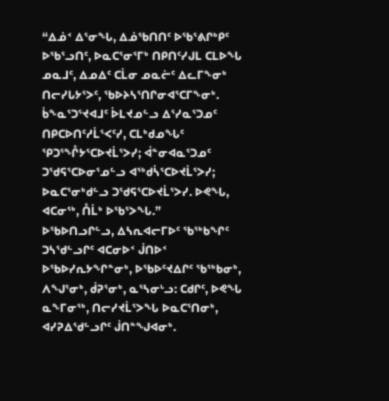“ᐃᓅᑉ ᐃᕐᓂᖓ, ᐃᓅᖃᑎᑎᑦ ᐅᖃᕐᕕᒋᒃᑭᑦ ᐅᖃᕐᓗᑎᑦ, ᐅᓇᑕᕐᓂᕐᒥᒃ ᑎᑭᑎᑦᓯᒍᒪ ᑕᒪᐅᖓ ᓄᓇᒧᑦ, ᐃᓄᐃᑦ ᑕᒫᓂ ᓄᓇᓖᑦ ᐃᓚᒥᖕᓂᒃ ᑎᓕᓯᒐᔭᕐᐳᑦ, ᖃᐅᔨᓴᕐᑎᒋᓂᐊᕐᑕᒥᖕᓂᒃ.
ᑳᖕᓇᕐᑐᕐᔪᐊᒧᑦ ᐆᒪᔪᓄᓪᓗ ᐃᕐᓯᓇᕐᑐᓄᑦ ᑎᑭᑕᐅᑎᑦᓱᒫᕐᐸᑦᓯ, ᑕᒪᒃᑯᓄᖓᑦ ᕿᑐᕐᖎᔭᕐᑕᐅᔪᒫᕐᐳᓯ; ᐋᓐᓂᐊᓇᕐᑐᓄᑦ ᑐᖁᕋᕐᑕᐅᓂᕐᓄᓪᓗ ᐊᖅᑯᓵᕐᑕᐅᔪᒫᕐᐳᓯ; ᐅᓇᑕᕐᓂᒃᑯᓪᓗ ᑐᖁᕋᕐᑕᐅᔪᒫᕐᐳᓯ. ᐅᕙᖓ, ᐊᑕᓂᖅ, ᑍᒫᒃ ᐅᖃᕐᐳᖓ.”
ᐅᖃᐅᑎᓗᒋᓪᓗ, ᐃᓴᕆᐊᓕᒥᐅᑦ ᖃᖅᑲᖏᑦ ᑐᓴᖁᓪᓗᒋᑦ ᐊᑕᓂᐅᑉ ᒎᑎᐅᑉ ᐅᖃᐅᓯᕆᔭᖏᓐᓂᒃ, ᐅᖃᐅᑦᔪᐃᒋᑦ ᖃᖅᑲᓂᒃ, ᐱᖑᕐᓂᒃ, ᑰᕈᕐᓂᒃ, ᓇᕐᓴᓂᒡᓗ: ᑕᑯᒋᑦ, ᐅᕙᖓ ᓇᖕᒥᓂᖅ, ᑎᓕᓯᔪᒫᕐᐳᖓ ᐅᓇᑕᕐᑎᓂᒃ, ᐊᓯᕈᐃᖁᓪᓗᒋᑦ ᒎᑎᓐᖑᐊᓂᒃ.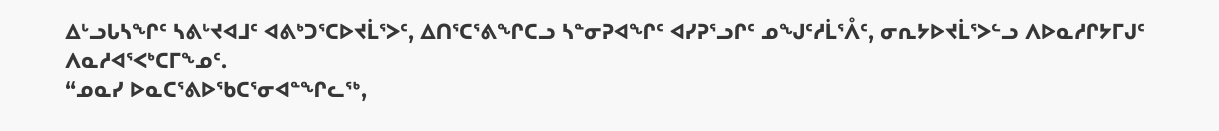ᐃᒡᓗᒐᓴᖏᑦ ᓴᕕᒡᔪᐊᒧᑦ ᐊᕕᒃᑐᕐᑕᐅᔪᒫᕐᐳᑦ, ᐃᑎᕐᑕᕐᕕᖏᑕᓗ ᓴᓐᓂᕈᐊᖏᑦ ᐊᓯᕈᕐᓗᒋᑦ ᓄᖑᑦᓱᒫᕐᐰᑦ, ᓂᕆᔭᐅᔪᒫᕐᐳᓪᓗ ᐱᐅᓇᓱᒋᔭᒥᒍᑦ ᐱᓇᓱᐊᕐᐸᒃᑕᒥᖕᓄᑦ.
“ᓄᓇᓯ ᐅᓇᑕᕐᕕᐅᖃᑕᕐᓂᐊᓐᖏᓚᖅ,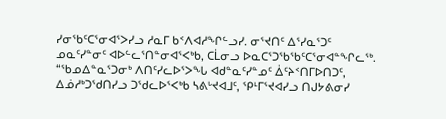ᓯᓂᖃᑦᑕᕐᓂᐊᕐᐳᓯᓗ ᓱᓇᒥ ᑲᑉᐱᐊᓱᖏᓪᓗᓯ. ᓂᕐᔪᑎᑦ ᐃᕐᓯᓇᕐᑐᑦ ᓄᓇᑦᓯᓐᓂᑦ ᐊᐅᓪᓚᕐᑎᓐᓂᐊᕐᐸᒃᑲ, ᑕᒫᓂᓗ ᐅᓇᑕᕐᑐᖃᖃᑦᑕᕐᓂᐊᓐᖏᓚᖅ.
“ᖃᓄᐃᓐᓇᕐᑐᓂᒃ ᐱᑎᑦᓯᓚᐅᕐᐳᖓ ᐊᑯᓐᓇᑦᓯᓐᓄᑦ ᐄᑦᔨᑉᑎᒥᐅᑎᑐᑦ, ᐃᓅᓱᒃᑐᖁᑎᓯᓗ ᑐᖁᓚᐅᕐᐸᒃᑲ ᓴᕕᒡᔪᐊᒧᑦ, ᕿᒻᒥᕐᔪᐊᓯᓗ ᑎᒍᔭᕕᓂᓯ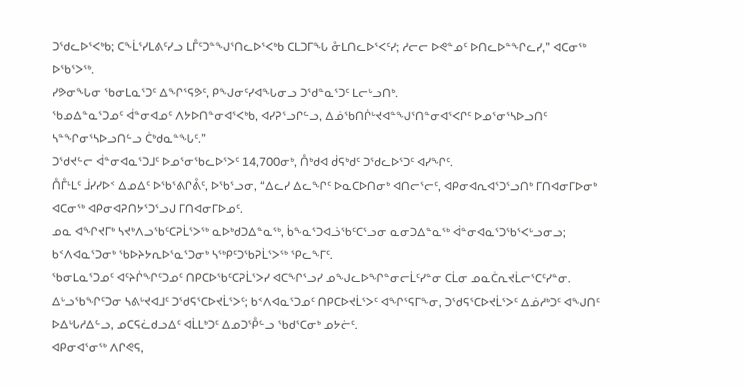ᑐᖁᓚᐅᕐᐸᒃᑲ; ᑕᖕᒫᕐᓯᒪᕕᑦᓯᓗ ᒪᒤᑦᑐᓐᖑᕐᑎᓚᐅᕐᐸᒃᑲ ᑕᒪᑐᒥᖓ ᓁᒪᑎᓚᐅᕐᐸᑦᓯ; ᓱᓕᓕ ᐅᕙᓐᓄᑦ ᐅᑎᓚᐅᓐᖏᓚᓯ,” ᐊᑕᓂᖅ ᐅᖃᕐᐳᖅ.
ᓯᕗᓂᖓᓂ ᖃᓂᒪᓇᕐᑐᑦ ᐃᖏᕐᕋᕗᑦ, ᑭᖑᓂᑦᓯᐊᖓᓂᓗ ᑐᖁᓐᓇᕐᑐᑦ ᒪᓕᒡᓗᑎᒃ.
ᖃᓄᐃᓐᓇᕐᑐᓄᑦ ᐋᓐᓂᐊᓄᑦ ᐱᔭᐅᑎᓐᓂᐊᕐᐸᒃᑲ, ᐊᓯᕈᕐᓗᒋᓪᓗ, ᐃᓅᖃᑎᒌᒡᔪᐊᓐᖑᕐᑎᓐᓂᐊᕐᐸᒋᑦ ᐅᓄᕐᓂᕐᓴᐅᓗᑎᑦ ᓴᓐᖏᓂᕐᓴᐅᓗᑎᓪᓗ ᑖᒃᑯᓇᓐᖓᑦ.”
ᑐᖁᔪᓪᓕ ᐋᓐᓂᐊᓇᕐᑐᒧᑦ ᐅᓄᕐᓂᖃᓚᐅᕐᐳᑦ 14,700ᓂᒃ, ᑍᒃᑯᐊ ᑰᕋᒃᑯᑦ ᑐᖁᓚᐅᕐᑐᑦ ᐊᓯᖏᑦ.
ᑍᒤᒻᒪᑦ ᒨᓯᓯᐅᑉ ᐃᓄᐃᑦ ᐅᖃᕐᕕᒋᕔᑦ, ᐅᖃᕐᓗᓂ, “ᐃᓚᓯ ᐃᓚᖏᑦ ᐅᓇᑕᐅᑎᓂᒃ ᐊᑎᓕᕐᓕᑦ, ᐊᑭᓂᐊᕆᐊᕐᑐᕐᓗᑎᒃ ᒥᑎᐊᓂᒥᐅᓂᒃ ᐊᑕᓂᖅ ᐊᑭᓂᐊᕈᑎᔭᕐᑐᕐᓗᒍ ᒥᑎᐊᓂᒥᐅᓄᑦ.
ᓄᓇ ᐊᖏᔪᒥᒃ ᓴᔪᒃᐱᓗᖃᑦᑕᕈᒫᕐᐳᖅ ᓇᐅᒃᑯᑐᐃᓐᓇᖅ, ᑳᖕᓇᕐᑐᐊᓘᖃᑦᑕᕐᓗᓂ ᓇᓂᑐᐃᓐᓇᖅ ᐋᓐᓂᐊᓇᕐᑐᖃᕐᐸᒡᓗᓂᓗ; ᑲᑉᐱᐊᓇᕐᑐᓂᒃ ᖃᐅᔨᔭᕆᐅᕐᓇᕐᑐᓂᒃ ᓴᖅᑭᑦᑐᖃᕈᒫᕐᐳᖅ ᕿᓚᖕᒥᑦ.
ᖃᓂᒪᓇᕐᑐᓄᑦ ᐊᑦᔨᒌᖏᑦᑐᓄᑦ ᑎᑭᑕᐅᖃᑦᑕᕈᒫᕐᐳᓯ ᐊᑕᖏᕐᓗᓯ ᓄᖑᓚᐅᖏᓐᓂᓕᒫᑦᓯᓐᓂ ᑕᒫᓂ ᓄᓇᑖᕆᔪᒫᓕᕐᑕᑦᓯᓐᓂ.
ᐃᒡᓗᖃᖏᑦᑐᓂ ᓴᕕᒡᔪᐊᒧᑦ ᑐᖁᕋᕐᑕᐅᔪᒫᕐᐳᑦ; ᑲᑉᐱᐊᓇᕐᑐᓄᑦ ᑎᑭᑕᐅᔪᒫᕐᐳᑦ ᐊᖏᕐᕋᒥᖕᓂ, ᑐᖁᕋᕐᑕᐅᔪᒫᕐᐳᑦ ᐃᓅᓱᒃᑐᑦ ᐊᖑᑎᑦ ᐅᐃᒡᒐᓱᐃᓪᓗ, ᓄᑕᕋᓛᑯᓗᐃᑦ ᐊᒫᒪᒃᑐᑦ ᐃᓄᑐᕾᓪᓗ ᖃᑯᕐᑕᓂᒃ ᓄᔭᓖᑦ.
ᐊᑭᓂᐊᕐᓂᖅ ᐱᒋᕙᕋ,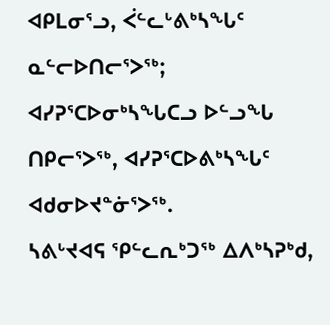ᐊᑭᒪᓂᕐᓗ, ᐹᓪᓚᒡᕕᒃᓴᖓᑦ ᓇᓪᓕᐅᑎᓕᕐᐳᖅ; ᐊᓯᕈᕐᑕᐅᓂᒃᓴᖓᑕᓗ ᐅᓪᓗᖓ ᑎᑭᓕᕐᐳᖅ, ᐊᓯᕈᕐᑕᐅᕕᒃᓴᖓᑦ ᐊᑯᓂᐅᔪᓐᓃᕐᐳᖅ.
ᓴᕕᒡᔪᐊᕋ ᕿᓪᓚᕆᒃᑐᖅ ᐃᐱᒃᓴᕈᒃᑯ,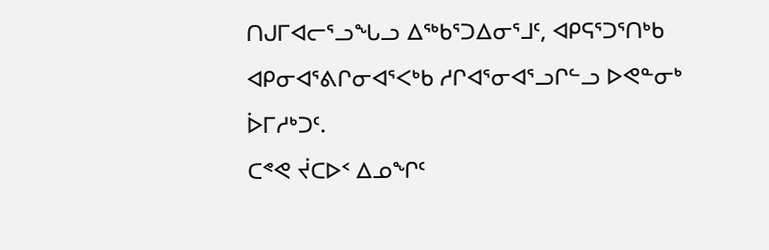ᑎᒍᒥᐊᓕᕐᓗᖓᓗ ᐃᖅᑲᕐᑐᐃᓂᕐᒧᑦ, ᐊᑭᕋᕐᑐᕐᑎᒃᑲ ᐊᑭᓂᐊᕐᕕᒋᓂᐊᕐᐸᒃᑲ ᓱᒋᐊᕐᓂᐊᕐᓗᒋᓪᓗ ᐅᕙᓐᓂᒃ ᐆᒥᓱᒃᑐᑦ.
ᑕᕝᕙ ᔫᑕᐅᑉ ᐃᓄᖏᑦ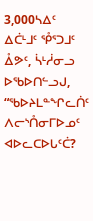3,000ᓴᐃᑦ ᐃᑖᒻᒧᑦ ᕾᕐᑐᒧᑦ ᐂᕗᑦ, ᓵᒻᓲᓂᓗ ᐅᖃᐅᑎᓪᓗᒍ, “ᖃᐅᔨᒪᓐᖏᓚᑏᑦ ᐱᓕᔅᑍᓂᒥᐅᓄᑦ ᐊᐅᓚᑕᐅᒐᑦᑖ?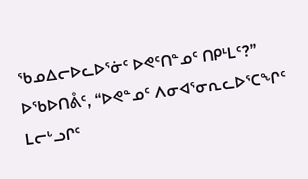ᖃᓄᐃᓕᐅᓚᐅᕐᓃᑦ ᐅᕙᑦᑎᓐᓄᑦ ᑎᑭᒻᒪᑦ?” ᐅᖃᐅᑎᕔᑦ, “ᐅᕙᓐᓄᑦ ᐱᓂᐊᕐᓂᕆᓚᐅᕐᑕᖏᑦ ᒪᓕᒡᓗᒋᑦ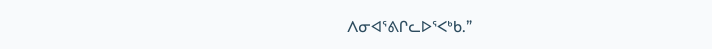ᐱᓂᐊᕐᕕᒋᓚᐅᕐᐸᒃᑲ.”